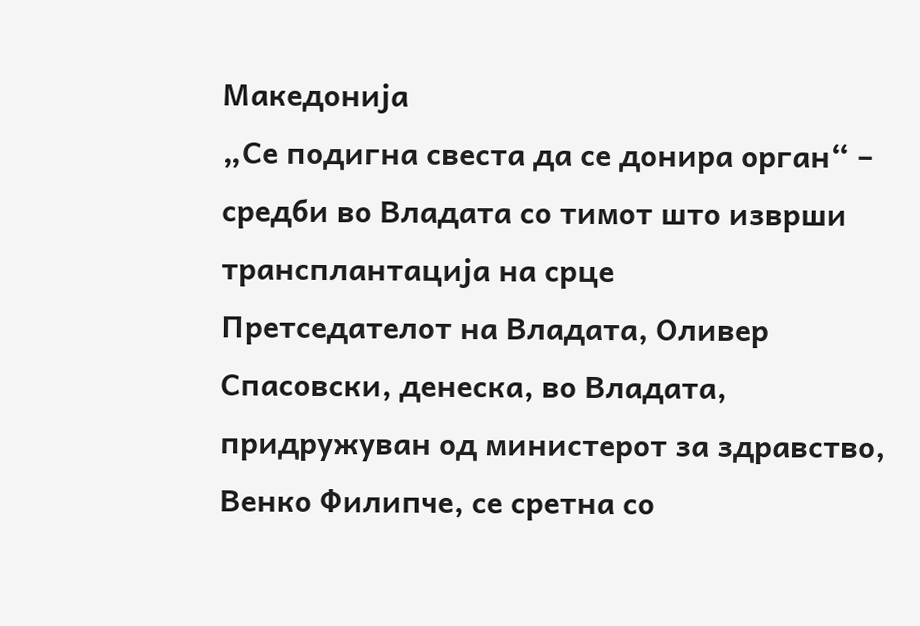Македонија
„Се подигна свеста да се донира орган“ – средби во Владата со тимот што изврши трансплантација на срце
Претседателот на Владата, Оливер Спасовски, денеска, во Владата, придружуван од министерот за здравство, Венко Филипче, се сретна со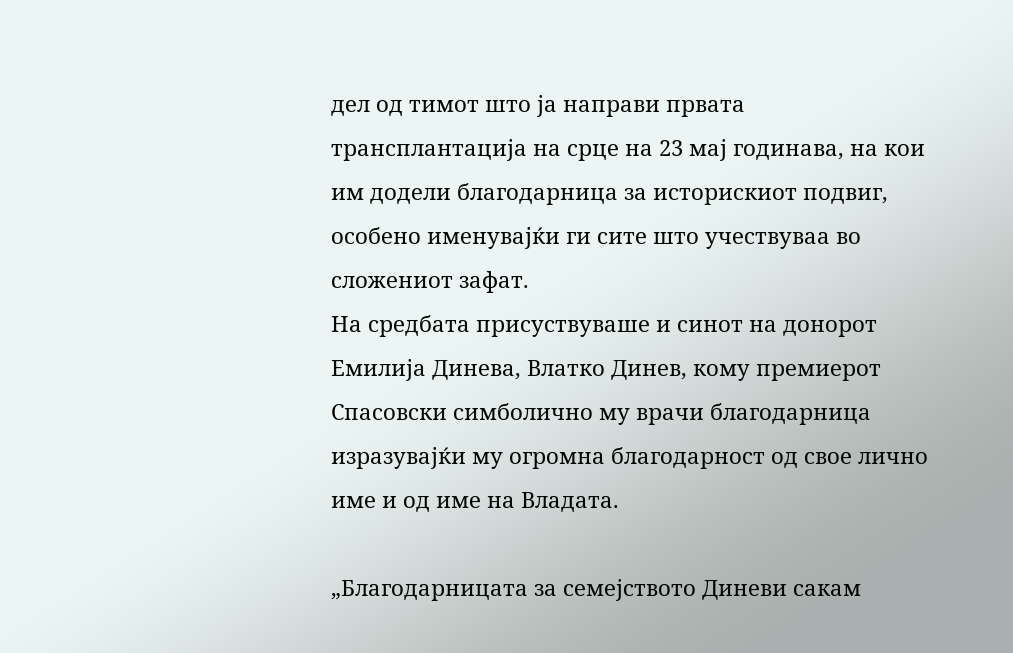дел од тимот што ја направи првата трансплантација на срце на 23 мај годинава, на кои им додели благодарница за историскиот подвиг, особено именувајќи ги сите што учествуваа во сложениот зафат.
На средбата присуствуваше и синот на донорот Емилија Динева, Влатко Динев, кому премиерот Спасовски симболично му врачи благодарница изразувајќи му огромна благодарност од свое лично име и од име на Владата.

„Благодарницата за семејството Диневи сакам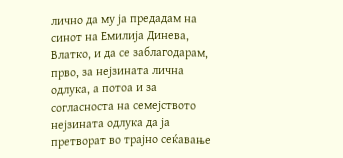лично да му ја предадам на синот на Емилија Динева, Влатко, и да се заблагодарам, прво, за нејзината лична одлука, а потоа и за согласноста на семејството нејзината одлука да ја претворат во трајно сеќавање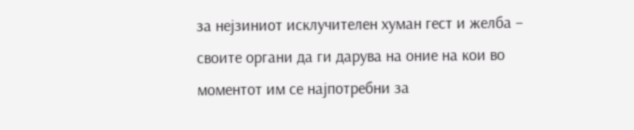за нејзиниот исклучителен хуман гест и желба – своите органи да ги дарува на оние на кои во моментот им се најпотребни за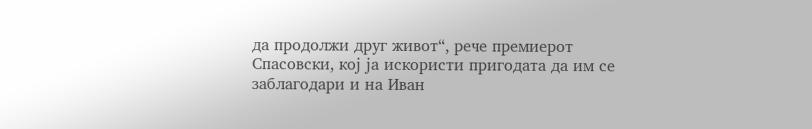да продолжи друг живот“, рече премиерот Спасовски, кој ја искористи пригодата да им се заблагодари и на Иван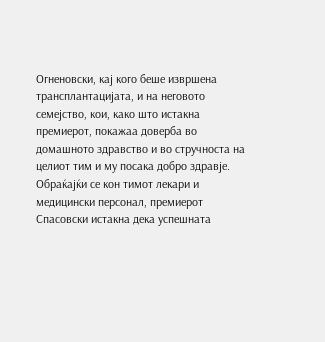Огненовски, кај кого беше извршена трансплантацијата, и на неговото семејство, кои, како што истакна премиерот, покажаа доверба во домашното здравство и во стручноста на целиот тим и му посака добро здравје.
Обраќајќи се кон тимот лекари и медицински персонал, премиерот Спасовски истакна дека успешната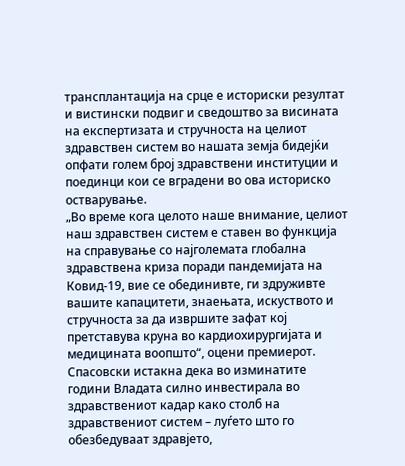трансплантација на срце е историски резултат и вистински подвиг и сведоштво за висината на експертизата и стручноста на целиот здравствен систем во нашата земја бидејќи опфати голем број здравствени институции и поединци кои се вградени во ова историско остварување.
„Во време кога целото наше внимание, целиот наш здравствен систем е ставен во функција на справување со најголемата глобална здравствена криза поради пандемијата на Ковид-19, вие се обединивте, ги здруживте вашите капацитети, знаењата, искуството и стручноста за да извршите зафат кој претставува круна во кардиохирургијата и медицината воопшто“, оцени премиерот.
Спасовски истакна дека во изминатите години Владата силно инвестирала во здравствениот кадар како столб на здравствениот систем – луѓето што го обезбедуваат здравјето,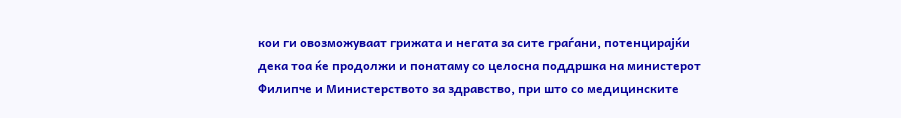кои ги овозможуваат грижата и негата за сите граѓани, потенцирајќи дека тоа ќе продолжи и понатаму со целосна поддршка на министерот Филипче и Министерството за здравство, при што со медицинските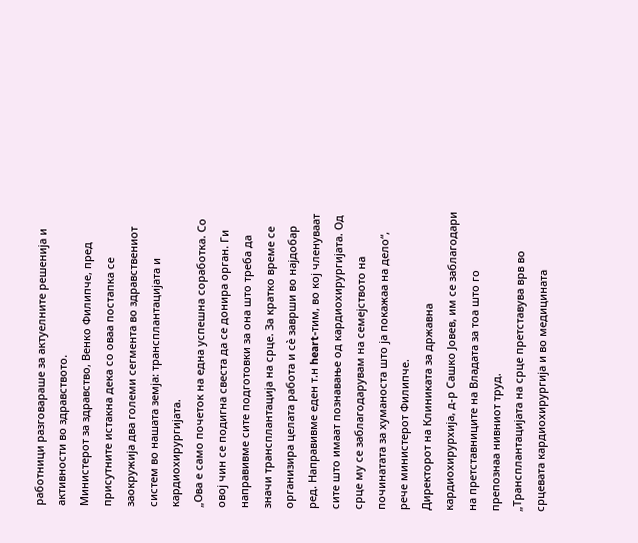работници разговараше за актуелните решенија и активности во здравството.
Министерот за здравство, Венко Филипче, пред присутните истакна дека со оваа постапка се заокружија два големи сегмента во здравствениот систем во нашата земја: трансплантацијата и кардиохирургијата.
„Ова е само почеток на една успешна соработка. Со овој чин се подигна свеста да се донира орган. Ги направивме сите подготовки за она што треба да значи трансплантација на срце. За кратко време се организира целата работа и сè заврши во најдобар ред. Направивме еден т.н heart-тим, во кој членуваат сите што имаат познавање од кардиохирургијата. Од срце му се заблагодарувам на семејството на починатата за хуманоста што ја покажаа на дело“, рече министерот Филипче.
Директорот на Клиниката за државна кардиохирурхија, д-р Сашко Јовев, им се заблагодари на претставниците на Владата за тоа што го препознаа нивниот труд.
„Трансплантацијата на срце претставува врв во срцевата кардиохирургија и во медицината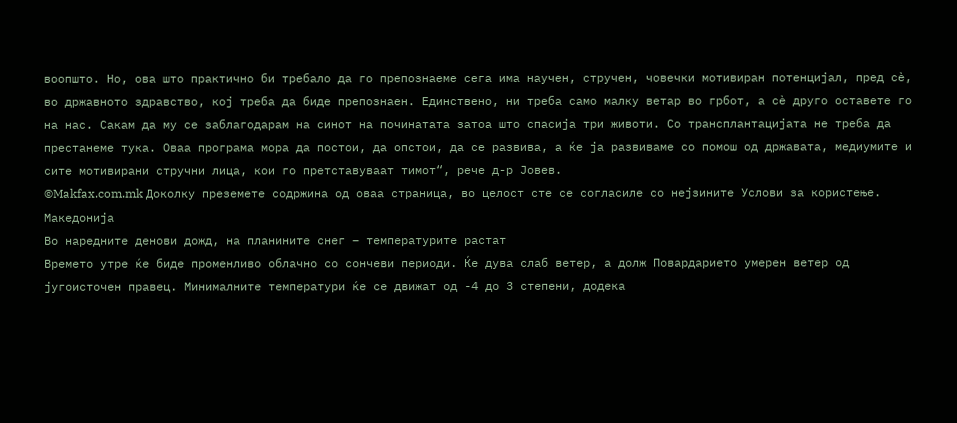воопшто. Но, ова што практично би требало да го препознаеме сега има научен, стручен, човечки мотивиран потенцијал, пред сè, во државното здравство, кој треба да биде препознаен. Единствено, ни треба само малку ветар во грбот, а сè друго оставете го на нас. Сакам да му се заблагодарам на синот на починатата затоа што спасија три животи. Со трансплантацијата не треба да престанеме тука. Оваа програма мора да постои, да опстои, да се развива, а ќе ја развиваме со помош од државата, медиумите и сите мотивирани стручни лица, кои го претставуваат тимот“, рече д-р Јовев.
©Makfax.com.mk Доколку преземете содржина од оваа страница, во целост сте се согласиле со нејзините Услови за користење.
Македонија
Во наредните денови дожд, на планините снег – температурите растат
Времето утре ќе биде променливо облачно со сончеви периоди. Ќе дува слаб ветер, а долж Повардарието умерен ветер од југоисточен правец. Минималните температури ќе се движат од -4 до 3 степени, додека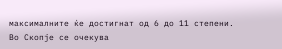максималните ќе достигнат од 6 до 11 степени.
Во Скопје се очекува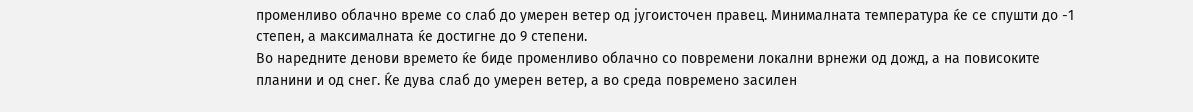променливо облачно време со слаб до умерен ветер од југоисточен правец. Минималната температура ќе се спушти до -1 степен, а максималната ќе достигне до 9 степени.
Во наредните денови времето ќе биде променливо облачно со повремени локални врнежи од дожд, а на повисоките планини и од снег. Ќе дува слаб до умерен ветер, а во среда повремено засилен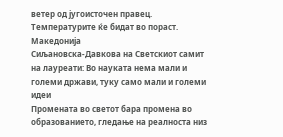ветер од југоисточен правец. Температурите ќе бидат во пораст.
Македонија
Сиљановска-Давкова на Светскиот самит на лауреати: Во науката нема мали и големи држави, туку само мали и големи идеи
Промената во светот бара промена во образованието, гледање на реалноста низ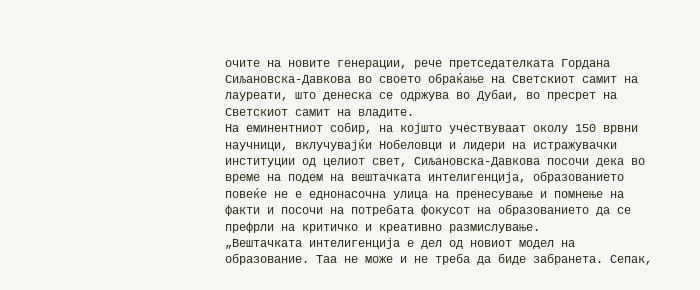очите на новите генерации, рече претседателката Гордана Сиљановска-Давкова во своето обраќање на Светскиот самит на лауреати, што денеска се одржува во Дубаи, во пресрет на Светскиот самит на владите.
На еминентниот собир, на којшто учествуваат околу 150 врвни научници, вклучувајќи Нобеловци и лидери на истражувачки институции од целиот свет, Сиљановска-Давкова посочи дека во време на подем на вештачката интелигенција, образованието повеќе не е еднонасочна улица на пренесување и помнење на факти и посочи на потребата фокусот на образованието да се префрли на критичко и креативно размислување.
„Вештачката интелигенција е дел од новиот модел на образование. Таа не може и не треба да биде забранета. Сепак,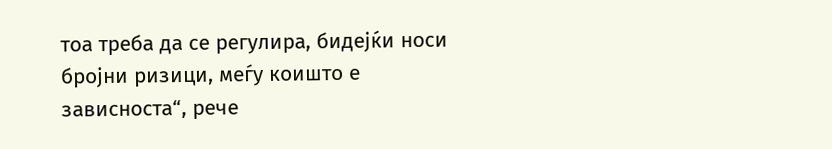тоа треба да се регулира, бидејќи носи бројни ризици, меѓу коишто е зависноста“, рече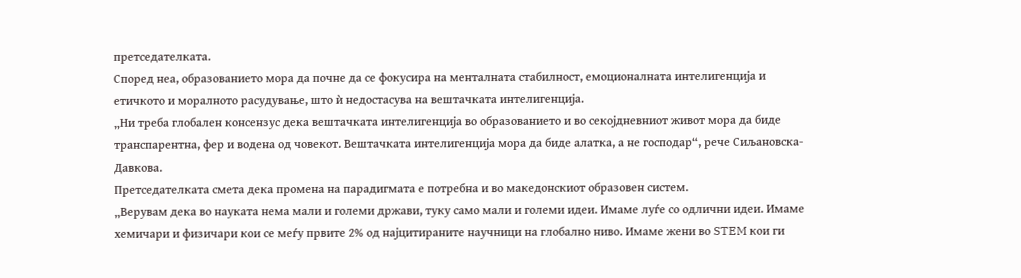претседателката.
Според неа, образованието мора да почне да се фокусира на менталната стабилност, емоционалната интелигенција и етичкото и моралното расудување, што ѝ недостасува на вештачката интелигенција.
„Ни треба глобален консензус дека вештачката интелигенција во образованието и во секојдневниот живот мора да биде транспарентна, фер и водена од човекот. Вештачката интелигенција мора да биде алатка, а не господар“, рече Сиљановска-Давкова.
Претседателката смета дека промена на парадигмата е потребна и во македонскиот образовен систем.
„Верувам дека во науката нема мали и големи држави, туку само мали и големи идеи. Имаме луѓе со одлични идеи. Имаме хемичари и физичари кои се меѓу првите 2% од најцитираните научници на глобално ниво. Имаме жени во STEM кои ги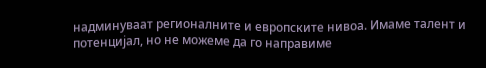надминуваат регионалните и европските нивоа. Имаме талент и потенцијал, но не можеме да го направиме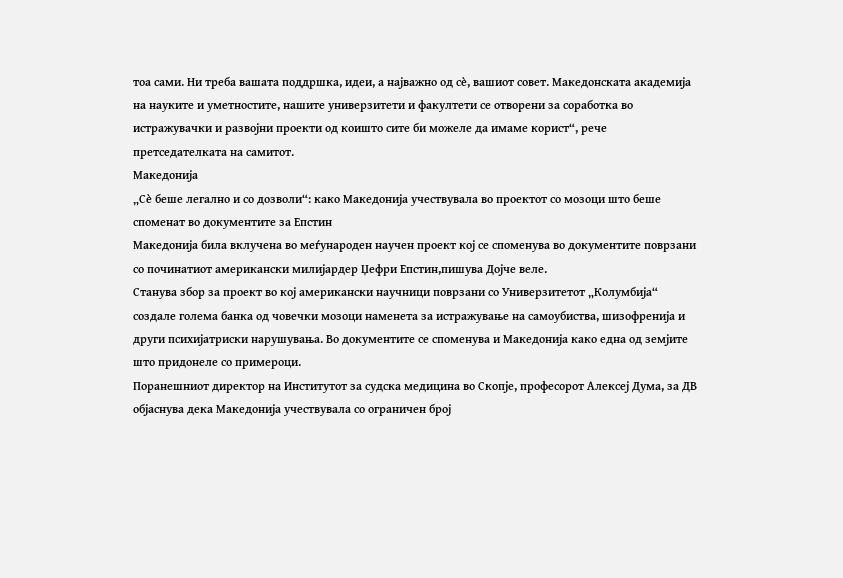тоа сами. Ни треба вашата поддршка, идеи, а најважно од сè, вашиот совет. Македонската академија на науките и уметностите, нашите универзитети и факултети се отворени за соработка во истражувачки и развојни проекти од коишто сите би можеле да имаме корист“, рече претседателката на самитот.
Македонија
„Сè беше легално и со дозволи“: како Македонија учествувала во проектот со мозоци што беше споменат во документите за Епстин
Македонија била вклучена во меѓународен научен проект кој се споменува во документите поврзани со починатиот американски милијардер Џефри Епстин,пишува Дојче веле.
Станува збор за проект во кој американски научници поврзани со Универзитетот „Колумбија“ создале голема банка од човечки мозоци наменета за истражување на самоубиства, шизофренија и други психијатриски нарушувања. Во документите се споменува и Македонија како една од земјите што придонеле со примероци.
Поранешниот директор на Институтот за судска медицина во Скопје, професорот Алексеј Дума, за ДВ објаснува дека Македонија учествувала со ограничен број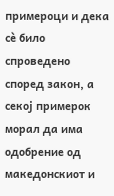примероци и дека сè било спроведено според закон, а секој примерок морал да има одобрение од македонскиот и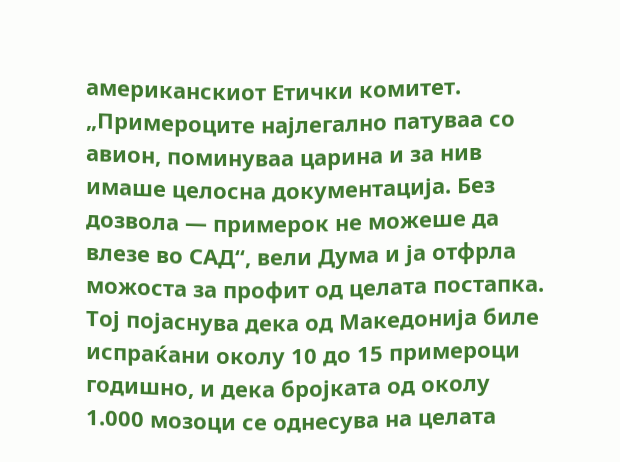американскиот Етички комитет.
„Примероците најлегално патуваа со авион, поминуваа царина и за нив имаше целосна документација. Без дозвола — примерок не можеше да влезе во САД“, вели Дума и ја отфрла можоста за профит од целата постапка.
Тој појаснува дека од Македонија биле испраќани околу 10 до 15 примероци годишно, и дека бројката од околу 1.000 мозоци се однесува на целата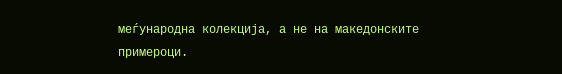меѓународна колекција, а не на македонските примероци.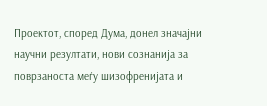Проектот, според Дума, донел значајни научни резултати, нови сознанија за поврзаноста меѓу шизофренијата и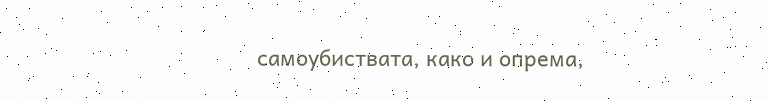самоубиствата, како и опрема,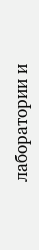лаборатории и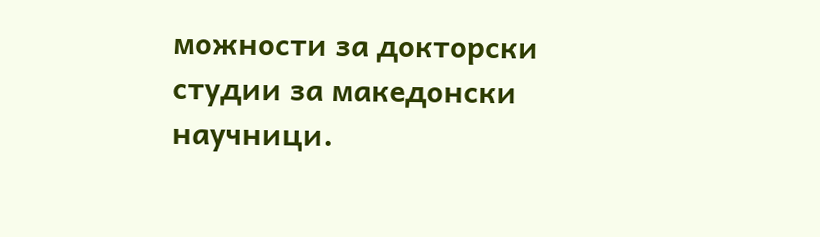можности за докторски студии за македонски научници.